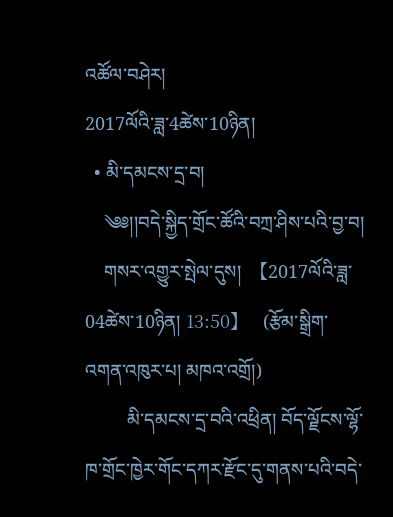འཚོལ་བཤེར།
2017ལོའི་ཟླ་4ཚེས་10ཉིན།
  • མི་དམངས་དྲ་བ།
    ༄༅།།བདེ་སྐྱིད་གྲོང་ཚོའི་བཀྲ་ཤིས་པའི་བྱ་བ།
    གསར་འགྱུར་སྤེལ་དུས།  【2017ལོའི་ཟླ་ 04ཚེས་10ཉིན། 13:50】   (རྩོམ་སྒྲིག་འགན་འཁུར་པ། མཁའ་འགྲོ།)
         མི་དམངས་དྲ་བའི་འཕྲིན། བོད་ལྗོངས་ལྷོ་ཁ་གྲོང་ཁྱེར་གོང་དཀར་རྫོང་དུ་གནས་པའི་བདེ་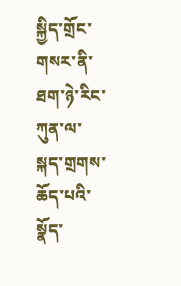སྐྱིད་གྲོང་གསར་ནི་ཐག་ཉེ་རིང་ཀུན་ལ་སྐད་གྲགས་ཆོད་པའི་སྣོད་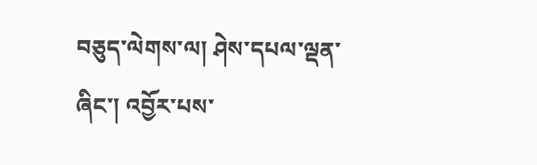བཅུད་ལེགས་ལ། ཤེས་དཔལ་ལྡན་ཞིང་། འབྱོར་པས་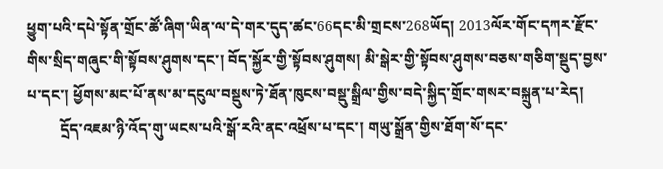ཕྱུག་པའི་དཔེ་སྟོན་གྲོང་ཚོ་ཞིག་ཡིན་ལ་དེ་གར་དུད་ཚང་66དང་མི་གྲངས་268ཡོད། 2013ལོར་གོང་དཀར་རྫོང་གིས་སྲིད་གཞུང་གི་སྟོབས་ཤུགས་དང་། བོད་སྐྱོར་གྱི་སྟོབས་ཤུགས། མི་སྒེར་གྱི་སྟོབས་ཤུགས་བཅས་གཅིག་སྡུད་བྱས་པ་དང་། ཕྱོགས་མང་པོ་ནས་མ་དངུལ་བསྡུས་ཏེ་ཐོན་ཁུངས་བསྡུ་སྒྲིལ་གྱིས་བདེ་སྐྱིད་གྲོང་གསར་བསྐྲུན་པ་རེད།
         དྲོད་འཇམ་ཉི་འོད་གུ་ཡངས་པའི་སྒོ་རའི་ནང་འཕྲོས་པ་དང་། གཡུ་སྒྲོན་གྱིས་ཐོག་སོ་དང་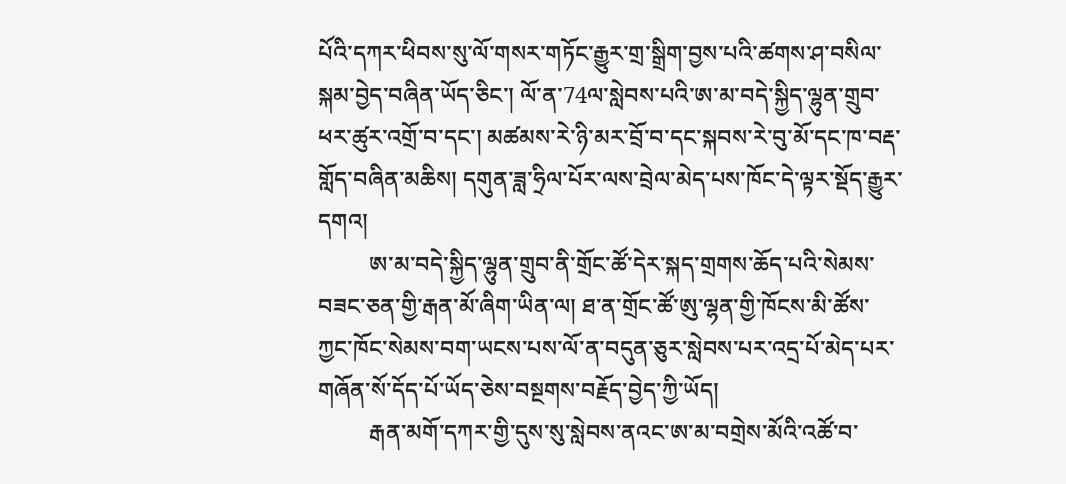པོའི་དཀར་ཕིབས་སུ་ལོ་གསར་གཏོང་རྒྱུར་གྲ་སྒྲིག་བྱས་པའི་ཚགས་ཤ་བསིལ་སྐམ་བྱེད་བཞིན་ཡོད་ཅིང་། ལོ་ན་74ལ་སླེབས་པའི་ཨ་མ་བདེ་སྐྱིད་ལྷུན་གྲུབ་ཕར་ཚུར་འགྲོ་བ་དང་། མཚམས་རེ་ཉི་མར་བྲོ་བ་དང་སྐབས་རེ་བུ་མོ་དང་ཁ་བརྡ་གློད་བཞིན་མཆིས། དགུན་ཟླ་ཧྲིལ་པོར་ལས་བྲེལ་མེད་པས་ཁོང་དེ་ལྟར་སྡོད་རྒྱུར་དགའ།
         ཨ་མ་བདེ་སྐྱིད་ལྷུན་གྲུབ་ནི་གྲོང་ཚོ་དེར་སྐད་གྲགས་ཆོད་པའི་སེམས་བཟང་ཅན་གྱི་རྒན་མོ་ཞིག་ཡིན་ལ། ཐ་ན་གྲོང་ཚོ་ཨུ་ལྷན་གྱི་ཁོངས་མི་ཚོས་ཀྱང་ཁོང་སེམས་བག་ཡངས་པས་ལོ་ན་བདུན་ཅུར་སླེབས་པར་འདྲ་པོ་མེད་པར་གཞོན་སོ་དོད་པོ་ཡོད་ཅེས་བསྔགས་བརྗོད་བྱེད་ཀྱི་ཡོད།
         རྒན་མགོ་དཀར་གྱི་དུས་སུ་སླེབས་ནའང་ཨ་མ་བགྲེས་མོའི་འཚོ་བ་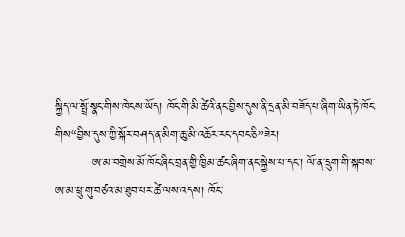སྐྱིད་ལ་སྤྲོ་སྣང་གིས་ཁེངས་ཡོད། ཁོང་གི་མི་ཚེའི་ནང་བྱིས་དུས་ནི་དྲན་མི་བཟོད་པ་ཞིག་ཡིན་ཏེ་ཁོང་གིས“བྱིས་དུས་ཀྱི་སྐོར་བཤད་ན་མིག་ཆུ་མི་འཆོར་རང་དབང་ཅི”ཟེར།
         ཨ་མ་བགྲེས་མོ་ཁོང་ཞིང་བྲན་གྱི་ཁྱིམ་ཚང་ཞིག་ནང་སྐྱེས་པ་དང་། ལོ་ན་དྲུག་གི་སྐབས་ཨ་མ་ཕྲུ་གུ་བཙའ་མ་ཐུབ་པར་ཚེ་ལས་འདས། ཁོང་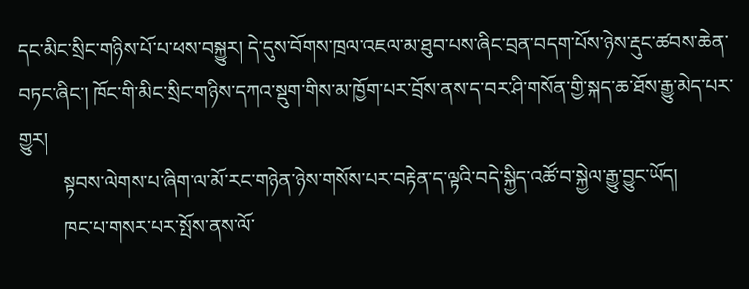དང་མིང་སྲིང་གཉིས་པོ་པ་ཕས་བསྐྱུར། དེ་དུས་བོགས་ཁྲལ་འཇལ་མ་ཐུབ་པས་ཞིང་བྲན་བདག་པོས་ཉེས་རྡུང་ཚབས་ཆེན་བཏང་ཞིང་། ཁོང་གི་མིང་སྲིང་གཉིས་དཀའ་སྡུག་གིས་མ་ཁྱོག་པར་བྲོས་ནས་ད་བར་ཤི་གསོན་གྱི་སྐད་ཆ་ཐོས་རྒྱུ་མེད་པར་གྱུར།
         སྟབས་ལེགས་པ་ཞིག་ལ་མོ་རང་གཉེན་ཉེས་གསོས་པར་བརྟེན་ད་ལྟའི་བདེ་སྐྱིད་འཚོ་བ་སྐྱེལ་རྒྱུ་བྱུང་ཡོད།
         ཁང་པ་གསར་པར་སྤོས་ནས་ལོ་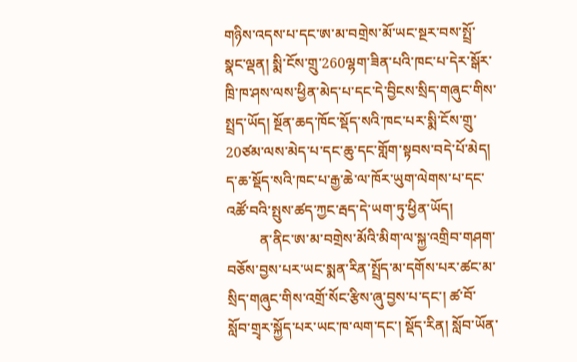གཉིས་འདས་པ་དང་ཨ་མ་བགྲེས་མོ་ཡང་སྔར་བས་སྤྲོ་སྣང་ལྡན། སྨི་ངོས་གྲུ་260ལྷག་ཟིན་པའི་ཁང་པ་དེར་སྒོར་ཁྲི་ཁ་ཤས་ལས་ཕྱིན་མེད་པ་དང་དེ་བྱིངས་སྲིད་གཞུང་གིས་སྤྲད་ཡོད། སྔོན་ཆད་ཁོང་སྡོད་སའི་ཁང་པར་སྨི་ངོས་གྲུ་20ཙམ་ལས་མེད་པ་དང་ཆུ་དང་གློག་སྟབས་བདེ་པོ་མེད། ད་ཆ་སྡོད་སའི་ཁང་པ་རྒྱ་ཆེ་ལ་ཁོར་ཡུག་ལེགས་པ་དང་འཚོ་བའི་སྤུས་ཚད་ཀྱང་རྦད་དེ་ཡག་ཏུ་ཕྱིན་ཡོད།
         ན་ནིང་ཨ་མ་བགྲེས་མོའི་མིག་ལ་སྐྱ་འགྲིབ་གཤག་བཅོས་བྱས་པར་ཡང་སྨན་རིན་སྤྲོད་མ་དགོས་པར་ཚང་མ་སྲིད་གཞུང་གིས་འགྲོ་སོང་རྩིས་ཞུ་བྱས་པ་དང་། ཚ་བོ་སློབ་གྲྭར་སྐྱོད་པར་ཡང་ཁ་ལག་དང་། སྡོད་རིན། སློབ་ཡོན་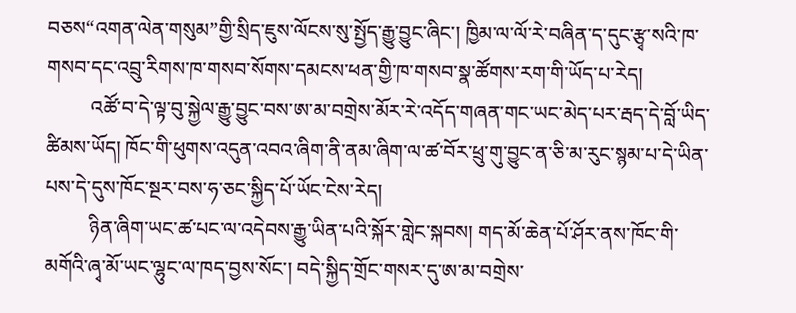བཅས“འགན་ལེན་གསུམ”གྱི་སྲིད་ཇུས་ལོངས་སུ་སྤྱོད་རྒྱུ་བྱུང་ཞིང་། ཁྱིམ་ལ་ལོ་རེ་བཞིན་ད་དུང་རྩྭ་སའི་ཁ་གསབ་དང་འབྲུ་རིགས་ཁ་གསབ་སོགས་དམངས་ཕན་གྱི་ཁ་གསབ་སྣ་ཚོགས་རག་གི་ཡོད་པ་རེད།
         འཚོ་བ་དེ་ལྟ་བུ་སྐྱེལ་རྒྱུ་བྱུང་བས་ཨ་མ་བགྲེས་མོར་རེ་འདོད་གཞན་གང་ཡང་མེད་པར་རྦད་དེ་བློ་ཡིད་ཚིམས་ཡོད། ཁོང་གི་ཕུགས་འདུན་འབའ་ཞིག་ནི་ནམ་ཞིག་ལ་ཚ་བོར་ཕྲུ་གུ་བྱུང་ན་ཅི་མ་རུང་སྙམ་པ་དེ་ཡིན་པས་དེ་དུས་ཁོང་སྔར་བས་ཧ་ཅང་སྐྱིད་པོ་ཡོང་ངེས་རེད།
         ཉིན་ཞིག་ཡང་ཚ་པང་ལ་འདེབས་རྒྱུ་ཡིན་པའི་སྐོར་གླེང་སྐབས། གད་མོ་ཆེན་པོ་ཤོར་ནས་ཁོང་གི་མགོའི་ཞྭ་མོ་ཡང་ལྷུང་ལ་ཁད་བྱས་སོང་། བདེ་སྐྱིད་གྲོང་གསར་དུ་ཨ་མ་བགྲེས་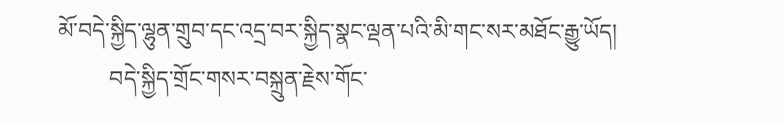མོ་བདེ་སྐྱིད་ལྷུན་གྲུབ་དང་འདྲ་བར་སྐྱིད་སྣང་ལྡན་པའི་མི་གང་སར་མཐོང་རྒྱུ་ཡོད།
         བདེ་སྐྱིད་གྲོང་གསར་བསྐྲུན་རྗེས་གོང་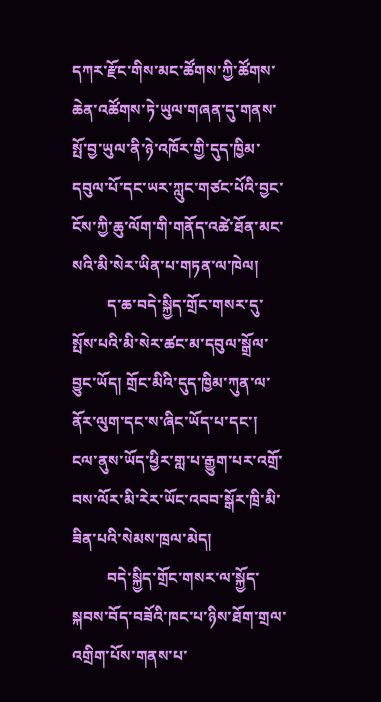དཀར་རྫོང་གིས་མང་ཚོགས་ཀྱི་ཚོགས་ཆེན་འཚོགས་ཏེ་ཡུལ་གཞན་དུ་གནས་སྤོ་བྱ་ཡུལ་ནི་ཉེ་འཁོར་གྱི་དུད་ཁྱིམ་དབུལ་པོ་དང་ཡར་ཀླུང་གཙང་པོའི་བྱང་ངོས་ཀྱི་ཆུ་ལོག་གི་གནོད་འཚེ་ཐོན་མང་སའི་མི་སེར་ཡིན་པ་གཏན་ལ་ཁེལ།
         ད་ཆ་བདེ་སྐྱིད་གྲོང་གསར་དུ་སྤོས་པའི་མི་སེར་ཚང་མ་དབུལ་སྒྲོལ་བྱུང་ཡོད། གྲོང་མིའི་དུད་ཁྱིམ་ཀུན་ལ་ནོར་ལུག་དང་ས་ཞིང་ཡོད་པ་དང་། ངལ་ནུས་ཡོད་ཕྱིར་གླ་པ་རྒྱུག་པར་འགྲོ་བས་ལོར་མི་རེར་ཡོང་འབབ་སྒོར་ཁྲི་མི་ཟིན་པའི་སེམས་ཁྲལ་མེད།
         བདེ་སྐྱིད་གྲོང་གསར་ལ་སྐྱོད་སྐབས་བོད་བཟོའི་ཁང་པ་ཉིས་ཐོག་གྲལ་འགྲིག་པོས་གནས་པ་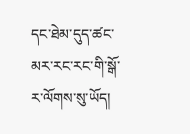དང་ཐེམ་དུད་ཚང་མར་རང་རང་གི་སྒོ་ར་ལོགས་སུ་ཡོད།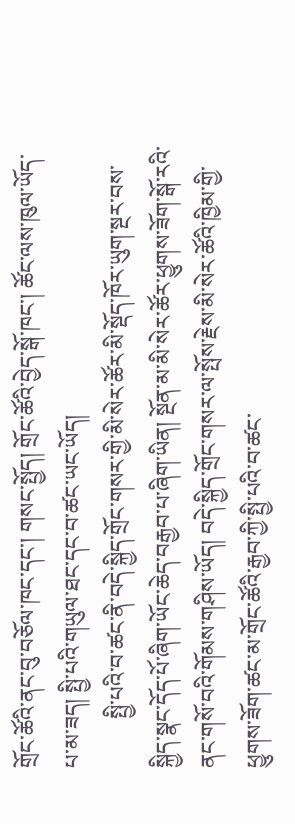གྲོང་ཚོའི་ནང་བུ་བཅོལ་ཁང་དང་། གསང་སྤྱོད། གྲོང་ཚོའི་བྱེད་སྒོ་ཁང་། ཚོང་ལས་ཁུལ་ཡོད་པ་མ་ཟད། སྤྱི་པའི་གཡུལ་ཐང་དང་བ་ཚང་ཡང་ཡོད།
         སྤྱི་པའི་བ་ཚང་ནི་བདེ་སྐྱིད་གྲོང་གསར་གྱི་མི་སེར་ཚོར་མི་སྡོད་ཁོར་ཡུག་སྔར་བས་སྐྱིད་སྣང་དོད་པོ་ཞིག་ཡོང་ཆེད་བརྒྱབ་པ་ཞིག་ཡིན། སྔོན་མ་མི་སེར་ཚོར་ཕྱུགས་ཟོག་སྒོ་རའི་ནང་གསོ་བའི་གོམས་གཤིས་ཡོད། བདེ་སྐྱིད་གྲོང་གསར་ལ་སྤོས་རྗེས་མི་སེར་ཚོའི་ཁྱིམ་གྱི་ཕྱུགས་ཟོག་ཚང་མ་གྲོང་ཚོའི་རྒྱབ་ཀྱི་སྤྱི་པའི་བ་ཚང་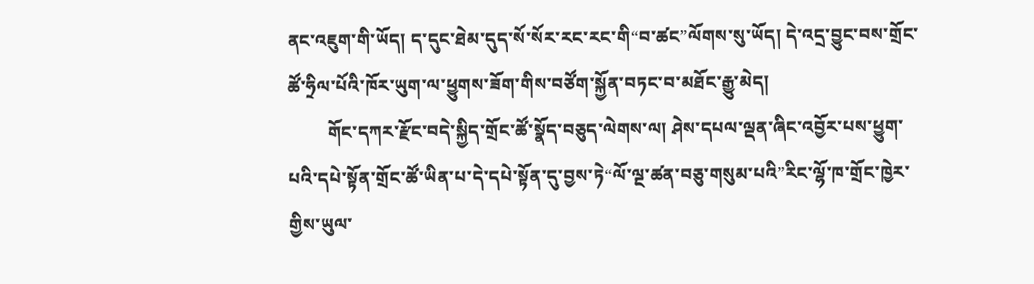ནང་འཇུག་གི་ཡོད། ད་དུང་ཐེམ་དུད་སོ་སོར་རང་རང་གི“བ་ཚང”ལོགས་སུ་ཡོད། དེ་འདྲ་བྱུང་བས་གྲོང་ཚོ་ཧྲིལ་པོའི་ཁོར་ཡུག་ལ་ཕྱུགས་ཟོག་གིས་བཙོག་སྐྱོན་བཏང་བ་མཐོང་རྒྱུ་མེད།
         གོང་དཀར་རྫོང་བདེ་སྐྱིད་གྲོང་ཚོ་སྣོད་བཅུད་ལེགས་ལ། ཤེས་དཔལ་ལྡན་ཞིང་འབྱོར་པས་ཕྱུག་པའི་དཔེ་སྟོན་གྲོང་ཚོ་ཡིན་པ་དེ་དཔེ་སྟོན་དུ་བྱས་ཏེ“ལོ་ལྔ་ཚན་བཅུ་གསུམ་པའི”རིང་ལྷོ་ཁ་གྲོང་ཁྱེར་གྱིས་ཡུལ་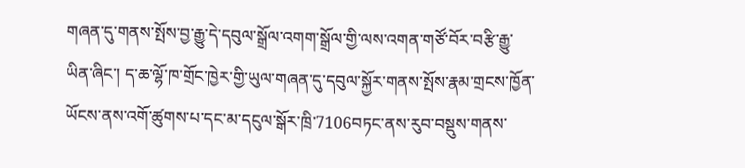གཞན་དུ་གནས་སྤོས་བྱ་རྒྱུ་དེ་དབུལ་སྒྲོལ་འགག་སྒྲོལ་གྱི་ལས་འགན་གཙོ་བོར་བརྩི་རྒྱུ་ཡིན་ཞིང་། ད་ཆ་ལྷོ་ཁ་གྲོང་ཁྱེར་གྱི་ཡུལ་གཞན་དུ་དབུལ་སྐྱོར་གནས་སྤོས་རྣམ་གྲངས་ཁྱོན་ཡོངས་ནས་འགོ་ཚུགས་པ་དང་མ་དངུལ་སྒོར་ཁྲི་7106བཏང་ནས་རུབ་བསྡུས་གནས་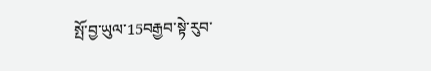སྤོ་བྱ་ཡུལ་15བརྒྱབ་སྟེ་རུབ་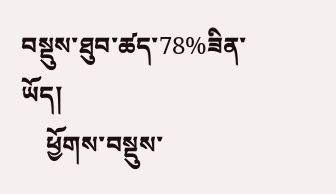བསྡུས་ཐུབ་ཚད་78%ཟིན་ཡོད།
    ཕྱོགས་བསྡུས་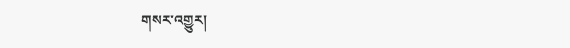གསར་འགྱུར།